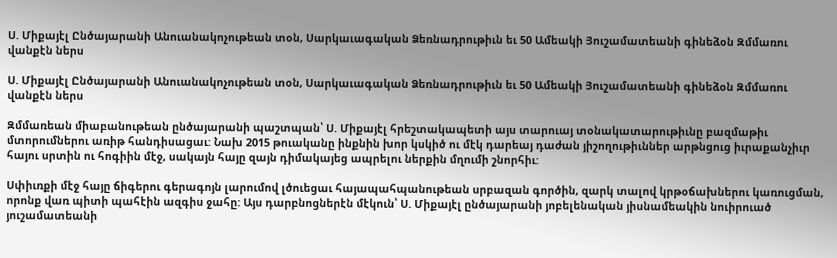Ս. Միքայէլ Ընծայարանի Անուանակոչութեան տօն, Սարկաւագական Ձեռնադրութիւն եւ 50 Ամեակի Յուշամատեանի գինեձօն Զմմառու վանքէն ներս

Ս. Միքայէլ Ընծայարանի Անուանակոչութեան տօն, Սարկաւագական Ձեռնադրութիւն եւ 50 Ամեակի Յուշամատեանի գինեձօն Զմմառու վանքէն ներս

Զմմառեան միաբանութեան ընծայարանի պաշտպան՝ Ս. Միքայէլ հրեշտակապետի այս տարուայ տօնակատարութիւնը բազմաթիւ մտորումներու առիթ հանդիսացաւ: Նախ 2015 թուականը ինքնին խոր կսկիծ ու մէկ դարեայ դաժան յիշողութիւններ արթնցուց իւրաքանչիւր հայու սրտին ու հոգիին մէջ, սակայն հայը զայն դիմակայեց ապրելու ներքին մղումի շնորհիւ:

Սփիւռքի մէջ հայը ճիգերու գերագոյն լարումով լծուեցաւ հայապահպանութեան սրբազան գործին, զարկ տալով կրթօճախներու կառուցման, որոնք վառ պիտի պահէին ազգիս ջահը: Այս դարբնոցներէն մէկուն՝ Ս. Միքայէլ ընծայարանի յոբելենական յիսնամեակին նուիրուած յուշամատեանի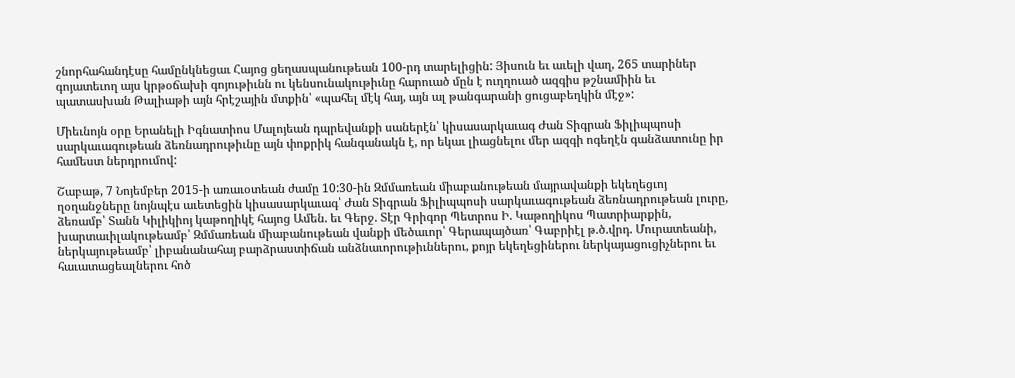շնորհահանդէսը համընկնեցաւ Հայոց ցեղասպանութեան 100-րդ տարելիցին: Յիսուն եւ աւելի վաղ, 265 տարիներ գոյատեւող այս կրթօճախի գոյութիւնն ու կենսունակութիւնը հարուած մըն է ուղղուած ազգիս թշնամիին եւ պատասխան Թալիաթի այն հրէշային մտքին՝ «պահել մէկ հայ, այն ալ թանգարանի ցուցաբեղկին մէջ»:

Միեւնոյն օրը Երանելի Իգնատիոս Մալոյեան դպրեվանքի սաներէն՝ կիսասարկաւագ Ժան Տիգրան Ֆիլիպպոսի սարկաւագութեան ձեռնադրութիւնը այն փոքրիկ հանգանակն է, որ եկաւ լիացնելու մեր ազգի ոգեղէն գանձատունը իր համեստ ներդրումով:

Շաբաթ, 7 Նոյեմբեր 2015-ի առաւօտեան ժամը 10:30-ին Զմմառեան միաբանութեան մայրավանքի եկեղեցւոյ ղօղանջները նոյնպէս աւետեցին կիսասարկաւագ՝ Ժան Տիգրան Ֆիլիպպոսի սարկաւագութեան ձեռնադրութեան լուրը, ձեռամբ՝ Տանն Կիլիկիոյ կաթողիկէ հայոց Ամեն. եւ Գերջ. Տէր Գրիգոր Պետրոս Ի. Կաթողիկոս Պատրիարքին, խարտաւիլակութեամբ՝ Զմմառեան միաբանութեան վանքի մեծաւոր՝ Գերապայծառ՝ Գաբրիէլ թ.ծ.վրդ. Մուրատեանի, ներկայութեամբ՝ լիբանանահայ բարձրաստիճան անձնաւորութիւններու, քոյր եկեղեցիներու ներկայացուցիչներու եւ հաւատացեալներու հոծ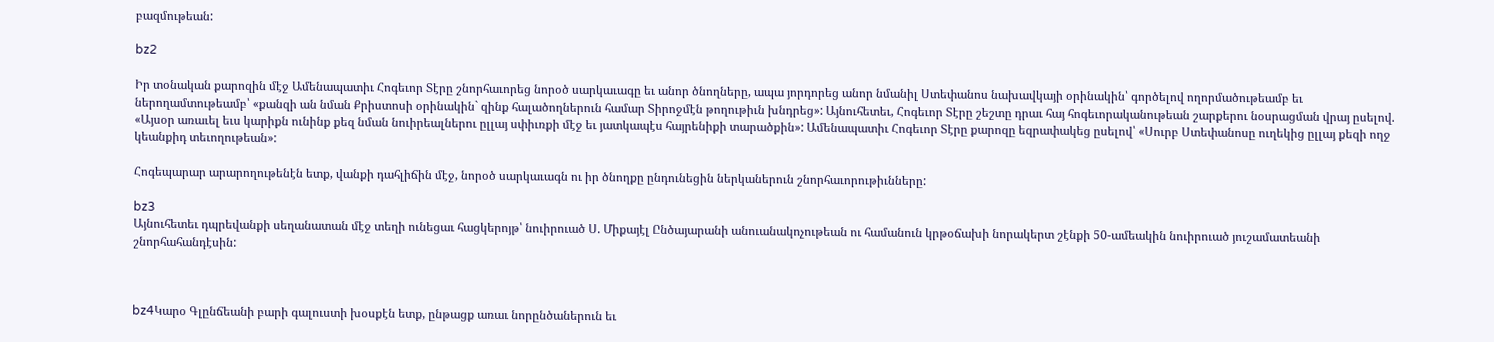բազմութեան:

bz2

Իր տօնական քարոզին մէջ Ամենապատիւ Հոգեւոր Տէրը շնորհաւորեց նորօծ սարկաւագը եւ անոր ծնողները, ապա յորդորեց անոր նմանիլ Ստեփանոս նախավկայի օրինակին՝ գործելով ողորմածութեամբ եւ ներողամտութեամբ՝ «քանզի ան նման Քրիստոսի օրինակին` զինք հալածողներուն համար Տիրոջմէն թողութիւն խնդրեց»: Այնուհետեւ, Հոգեւոր Տէրը շեշտը դրաւ հայ հոգեւորականութեան շարքերու նօսրացման վրայ ըսելով. «Այսօր առաւել եւս կարիքն ունինք քեզ նման նուիրեալներու ըլլայ սփիւռքի մէջ եւ յատկապէս հայրենիքի տարածքին»: Ամենապատիւ Հոգեւոր Տէրը քարոզը եզրափակեց ըսելով՝ «Սուրբ Ստեփանոսը ուղեկից ըլլայ քեզի ողջ կեանքիդ տեւողութեան»:

Հոգեպարար արարողութենէն ետք, վանքի դահլիճին մէջ, նորօծ սարկաւագն ու իր ծնողքը ընդունեցին ներկաներուն շնորհաւորութիւնները:

bz3
Այնուհետեւ դպրեվանքի սեղանատան մէջ տեղի ունեցաւ հացկերոյթ՝ նուիրուած Ս. Միքայէլ Ընծայարանի անուանակոչութեան ու համանուն կրթօճախի նորակերտ շէնքի 50-ամեակին նուիրուած յուշամատեանի շնորհահանդէսին:



bz4Կարօ Գլընճեանի բարի գալուստի խօսքէն ետք, ընթացք առաւ նորընծաներուն եւ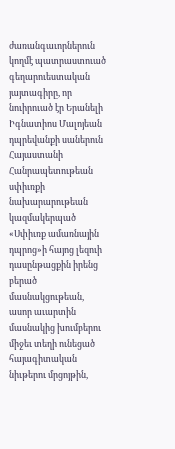ժառանգաւորներուն կողմէ պատրաստուած գեղարուեստական յայտագիրը, որ նուիրուած էր Երանելի Իգնատիոս Մալոյեան դպրեվանքի սաներուն Հայաստանի Հանրապետութեան սփիւռքի նախարարութեան կազմակերպած «Սփիւռք ամառնային դպրոց»ի հայոց լեզուի դասընթացքին իրենց բերած մասնակցութեան, ասոր աւարտին մասնակից խումբերու միջեւ տեղի ունեցած հայագիտական նիւթերու մրցոյթին,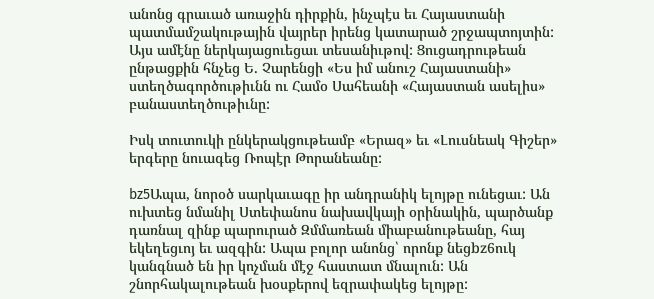անոնց գրաւած առաջին դիրքին, ինչպէս եւ Հայաստանի պատմամշակութային վայրեր իրենց կատարած շրջապտոյտին: Այս ամէնը ներկայացուեցաւ տեսանիւթով: Ցուցադրութեան ընթացքին հնչեց Ե. Չարենցի «Ես իմ անուշ Հայաստանի» ստեղծագործութիւնն ու Համօ Սահեանի «Հայաստան ասելիս» բանաստեղծութիւնը:

Իսկ տուտուկի ընկերակցութեամբ «Երազ» եւ «Լուսնեակ Գիշեր» երգերը նուագեց Ռոպէր Թորանեանը:

bz5Ապա, նորօծ սարկաւագը իր անդրանիկ ելոյթը ունեցաւ: Ան ուխտեց նմանիլ Ստեփանոս նախավկայի օրինակին, պարծանք դառնալ զինք պարուրած Զմմառեան միաբանութեանը, հայ եկեղեցւոյ եւ ազգին: Ապա բոլոր անոնց՝ որոնք նեցbz6ուկ կանգնած են իր կոչման մէջ հաստատ մնալուն: Ան շնորհակալութեան խօսքերով եզրափակեց ելոյթը: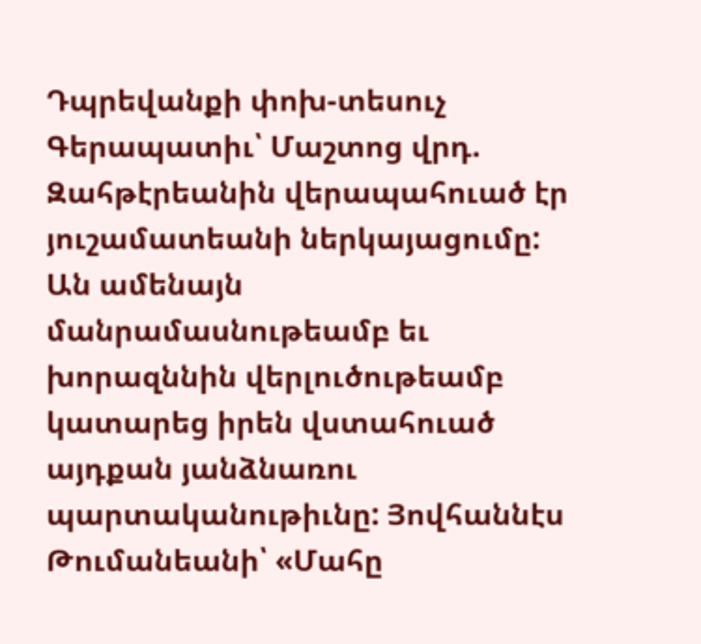Դպրեվանքի փոխ-տեսուչ Գերապատիւ՝ Մաշտոց վրդ. Զահթէրեանին վերապահուած էր յուշամատեանի ներկայացումը: Ան ամենայն մանրամասնութեամբ եւ խորազննին վերլուծութեամբ կատարեց իրեն վստահուած այդքան յանձնառու պարտականութիւնը: Յովհաննէս Թումանեանի՝ «Մահը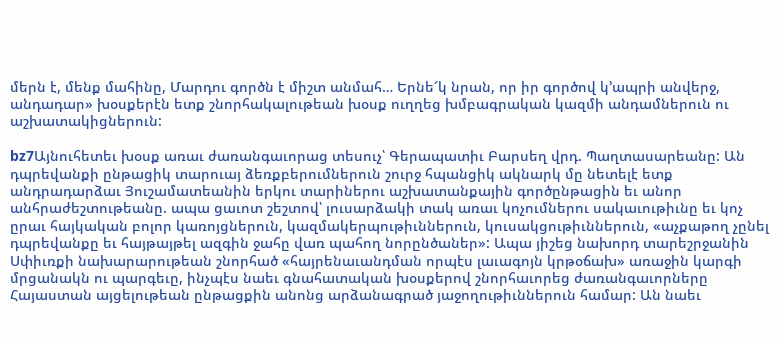մերն է, մենք մահինը, Մարդու գործն է միշտ անմահ… Երնե՜կ նրան, որ իր գործով կ՚ապրի անվերջ, անդադար» խօսքերէն ետք շնորհակալութեան խօսք ուղղեց խմբագրական կազմի անդամներուն ու աշխատակիցներուն:

bz7Այնուհետեւ խօսք առաւ ժառանգաւորաց տեսուչ՝ Գերապատիւ Բարսեղ վրդ. Պաղտասարեանը: Ան դպրեվանքի ընթացիկ տարուայ ձեռքբերումներուն շուրջ հպանցիկ ակնարկ մը նետելէ ետք անդրադարձաւ Յուշամատեանին երկու տարիներու աշխատանքային գործընթացին եւ անոր անհրաժեշտութեանը. ապա ցաւոտ շեշտով՝ լուսարձակի տակ առաւ կոչումներու սակաւութիւնը եւ կոչ ըրաւ հայկական բոլոր կառոյցներուն, կազմակերպութիւններուն, կուսակցութիւններուն, «աչքաթող չընել դպրեվանքը եւ հայթայթել ազգին ջահը վառ պահող նորընծաներ»: Ապա յիշեց նախորդ տարեշրջանին Սփիւռքի նախարարութեան շնորհած «հայրենաւանդման որպէս լաւագոյն կրթօճախ» առաջին կարգի մրցանակն ու պարգեւը, ինչպէս նաեւ գնահատական խօսքերով շնորհաւորեց ժառանգաւորները Հայաստան այցելութեան ընթացքին անոնց արձանագրած յաջողութիւններուն համար: Ան նաեւ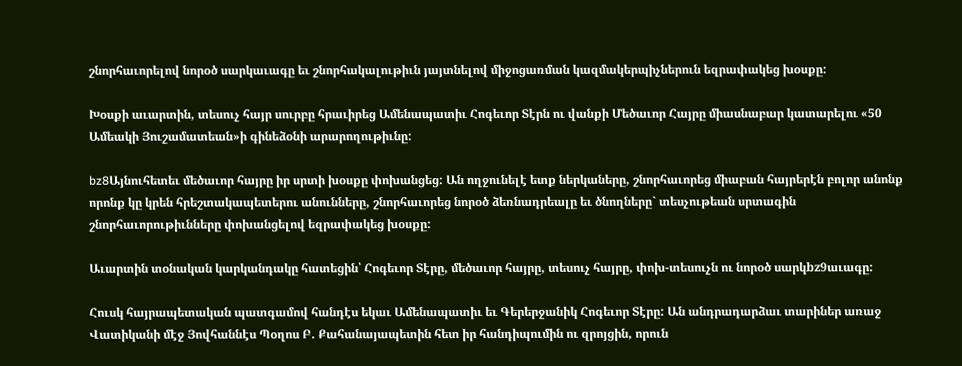շնորհաւորելով նորօծ սարկաւագը եւ շնորհակալութիւն յայտնելով միջոցառման կազմակերպիչներուն եզրափակեց խօսքը:

Խօսքի աւարտին, տեսուչ հայր սուրբը հրաւիրեց Ամենապատիւ Հոգեւոր Տէրն ու վանքի Մեծաւոր Հայրը միասնաբար կատարելու «50 Ամեակի Յուշամատեան»ի գինեձօնի արարողութիւնը:

bz8Այնուհետեւ մեծաւոր հայրը իր սրտի խօսքը փոխանցեց: Ան ողջունելէ ետք ներկաները, շնորհաւորեց միաբան հայրերէն բոլոր անոնք որոնք կը կրեն հրեշտակապետերու անունները, շնորհաւորեց նորօծ ձեռնադրեալը եւ ծնողները` տեսչութեան սրտագին շնորհաւորութիւնները փոխանցելով եզրափակեց խօսքը:

Աւարտին տօնական կարկանդակը հատեցին՝ Հոգեւոր Տէրը, մեծաւոր հայրը, տեսուչ հայրը, փոխ-տեսուչն ու նորօծ սարկbz9աւագը:

Հուսկ հայրապետական պատգամով հանդէս եկաւ Ամենապատիւ եւ Գերերջանիկ Հոգեւոր Տէրը: Ան անդրադարձաւ տարիներ առաջ Վատիկանի մէջ Յովհաննէս Պօղոս Բ. Քահանայապետին հետ իր հանդիպումին ու զրոյցին, որուն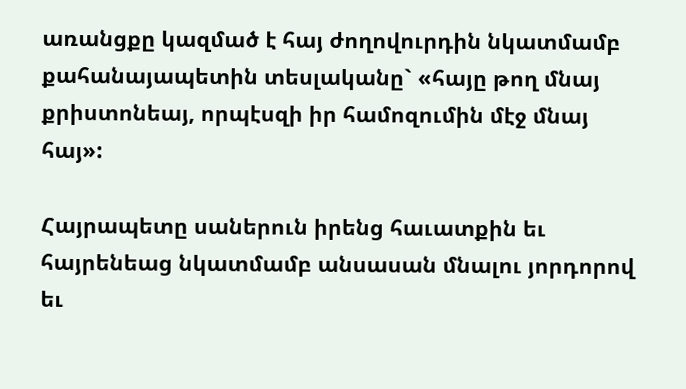առանցքը կազմած է հայ ժողովուրդին նկատմամբ քահանայապետին տեսլականը` «հայը թող մնայ քրիստոնեայ, որպէսզի իր համոզումին մէջ մնայ հայ»:

Հայրապետը սաներուն իրենց հաւատքին եւ հայրենեաց նկատմամբ անսասան մնալու յորդորով եւ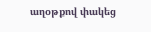աղօթքով փակեց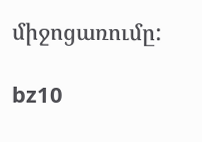միջոցառումը:

bz10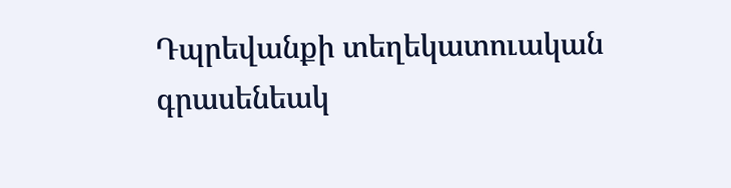Դպրեվանքի տեղեկատուական գրասենեակ